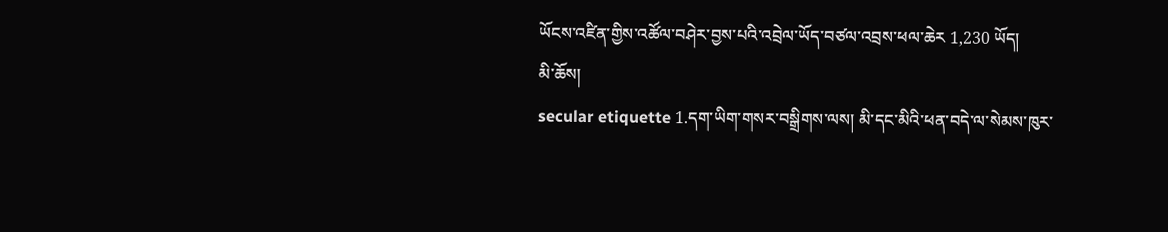ཡོངས་འཛིན་གྱིས་འཚོལ་བཤེར་བྱས་པའི་འབྲེལ་ཡོད་བཙལ་འབྲས་ཕལ་ཆེར 1,230 ཡོད།
མི་ཆོས།
secular etiquette 1.དག་ཡིག་གསར་བསྒྲིགས་ལས། མི་དང་མིའི་ཕན་བདེ་ལ་སེམས་ཁུར་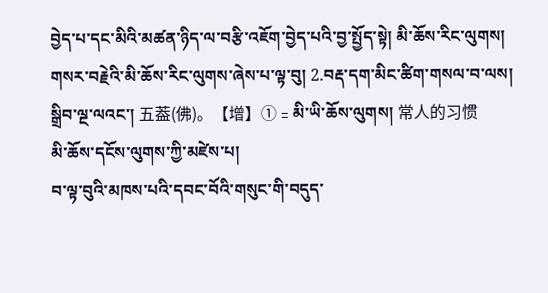བྱེད་པ་དང་མིའི་མཚན་ཉིད་ལ་བརྩི་འཇོག་བྱེད་པའི་བྱ་སྤྱོད་སྟེ། མི་ཆོས་རིང་ལུགས། གསར་བརྗེའི་མི་ཆོས་རིང་ལུགས་ཞེས་པ་ལྟ་བུ། 2.བརྡ་དག་མིང་ཚིག་གསལ་བ་ལས། སྒྲིབ་ལྔ་ལའང་། 五葢(佛)。【增】①﹦མི་ཡི་ཆོས་ལུགས། 常人的习惯
མི་ཆོས་དངོས་ལུགས་ཀྱི་མཛེས་པ།
བ་ལྟ་བུའི་མཁས་པའི་དབང་བོའི་གསུང་གི་བདུད་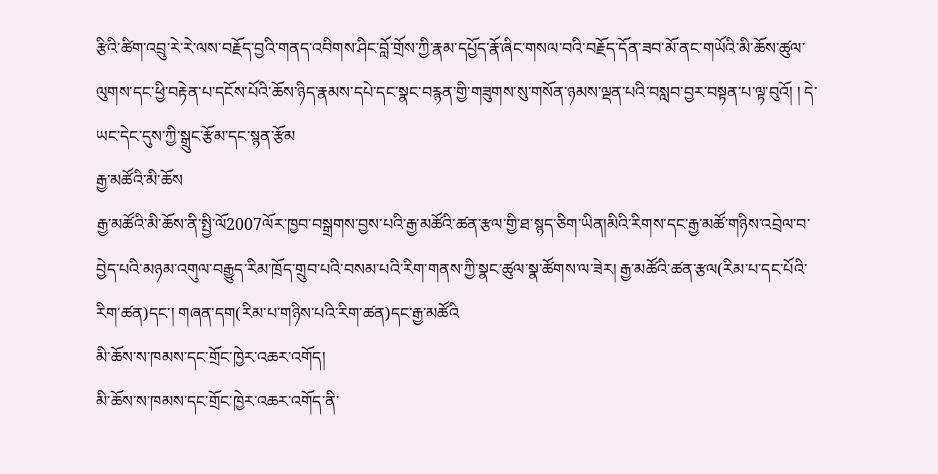རྩིའི་ཚིག་འབྲུ་རེ་རེ་ལས་བརྗོད་བྱའི་གནད་འབིགས་ཤིང་བློ་གྲོས་ཀྱི་རྣམ་དཔྱོད་རྣོ་ཞིང་གསལ་བའི་བརྗོད་དོན་ཟབ་མོ་ནང་གཡོའི་མི་ཆོས་ཚུལ་ལུགས་དང་ཕྱི་བརྟེན་པ་དངོས་པོའི་ཆོས་ཉིད་རྣམས་དཔེ་དང་སྣང་བརྙན་གྱི་གཟུགས་སུ་གསོན་ཉམས་ལྡན་པའི་བསླབ་བྱར་བསྟན་པ་ལྟ་བུའོ། ། དེ་ཡང་དེང་དུས་ཀྱི་སྒྲུང་རྩོམ་དང་སྙན་རྩོམ
རྒྱ་མཚོའི་མི་ཆོས
རྒྱ་མཚོའི་མི་ཆོས་ནི་སྤྱི་ལོ2007ལོར་ཁྱབ་བསྒྲགས་བྱས་པའི་རྒྱ་མཚོའི་ཚན་རྩལ་གྱི་ཐ་སྙད་ཅིག་ཡིན།མིའི་རིགས་དང་རྒྱ་མཚོ་གཉིས་འབྲེལ་བ་བྱེད་པའི་མཉམ་འགུལ་བརྒྱུད་རིམ་ཁྲོད་གྲུབ་པའི་བསམ་པའི་རིག་གནས་ཀྱི་སྣང་ཚུལ་སྣ་ཚོགས་ལ་ཟེར། རྒྱ་མཚོའི་ཚན་རྩལ(རིམ་པ་དང་པོའི་རིག་ཚན)དང་། གཞན་དག(རིམ་པ་གཉིས་པའི་རིག་ཚན)དང་རྒྱ་མཚོའི
མི་ཆོས་ས་ཁམས་དང་གྲོང་ཁྱེར་འཆར་འགོད།
མི་ཆོས་ས་ཁམས་དང་གྲོང་ཁྱེར་འཆར་འགོད་ནི་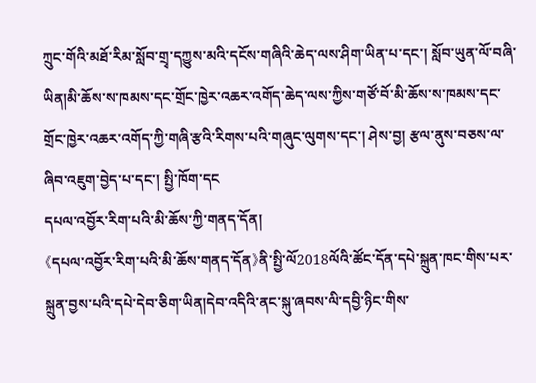ཀྲུང་གོའི་མཐོ་རིམ་སློབ་གྲྭ་དཀྱུས་མའི་དངོས་གཞིའི་ཆེད་ལས་ཤིག་ཡིན་པ་དང་། སློབ་ཡུན་ལོ་བཞི་ཡིན།མི་ཆོས་ས་ཁམས་དང་གྲོང་ཁྱེར་འཆར་འགོད་ཆེད་ལས་ཀྱིས་གཙོ་བོ་མི་ཆོས་ས་ཁམས་དང་གྲོང་ཁྱེར་འཆར་འགོད་ཀྱི་གཞི་རྩའི་རིགས་པའི་གཞུང་ལུགས་དང་། ཤེས་བྱ། རྩལ་ནུས་བཅས་ལ་ཞིབ་འཇུག་བྱེད་པ་དང་། སྤྱི་ཁོག་དང
དཔལ་འབྱོར་རིག་པའི་མི་ཆོས་ཀྱི་གནད་དོན།
《དཔལ་འབྱོར་རིག་པའི་མི་ཆོས་གནད་དོན》ནི་སྤྱི་ལོ2018ལོའི་ཚོང་དོན་དཔེ་སྐྲུན་ཁང་གིས་པར་སྐྲུན་བྱས་པའི་དཔེ་དེབ་ཅིག་ཡིན།དེབ་འདིའི་ནང་སྐུ་ཞབས་ལི་དབྱི་ཉིང་གིས་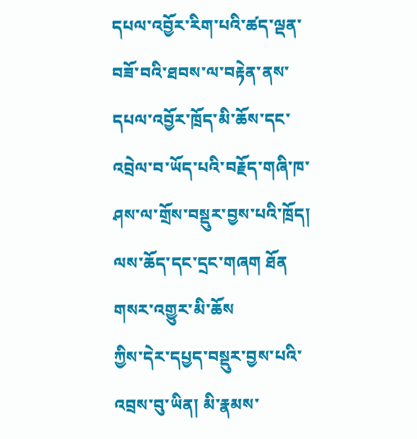དཔལ་འབྱོར་རིག་པའི་ཚད་ལྡན་བཟོ་བའི་ཐབས་ལ་བརྟེན་ནས་དཔལ་འབྱོར་ཁྲོད་མི་ཆོས་དང་འབྲེལ་བ་ཡོད་པའི་བརྗོད་གཞི་ཁ་ཤས་ལ་གྲོས་བསྡུར་བྱས་པའི་ཁྲོད། ལས་ཆོད་དང་དྲང་གཞག ཐོན
གསར་འགྱུར་མི་ཆོས
ཀྱིས་དེར་དཔྱད་བསྡུར་བྱས་པའི་འབྲས་བུ་ཡིན། མི་རྣམས་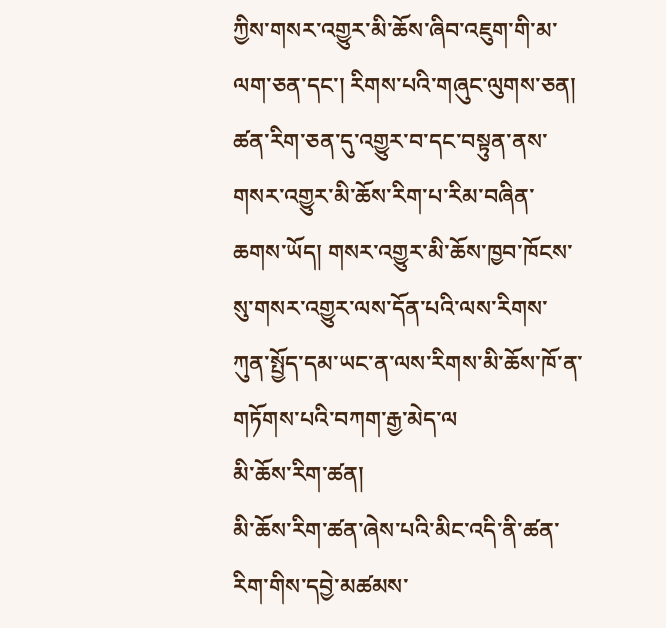ཀྱིས་གསར་འགྱུར་མི་ཆོས་ཞིབ་འཇུག་གི་མ་ལག་ཅན་དང་། རིགས་པའི་གཞུང་ལུགས་ཅན། ཚན་རིག་ཅན་དུ་འགྱུར་བ་དང་བསྟུན་ནས་གསར་འགྱུར་མི་ཆོས་རིག་པ་རིམ་བཞིན་ཆགས་ཡོད། གསར་འགྱུར་མི་ཆོས་ཁྱབ་ཁོངས་སུ་གསར་འགྱུར་ལས་དོན་པའི་ལས་རིགས་ཀུན་སྤྱོད་དམ་ཡང་ན་ལས་རིགས་མི་ཆོས་ཁོ་ན་གཏོགས་པའི་བཀག་རྒྱ་མེད་ལ
མི་ཆོས་རིག་ཚན།
མི་ཆོས་རིག་ཚན་ཞེས་པའི་མིང་འདི་ནི་ཚན་རིག་གིས་དབྱེ་མཚམས་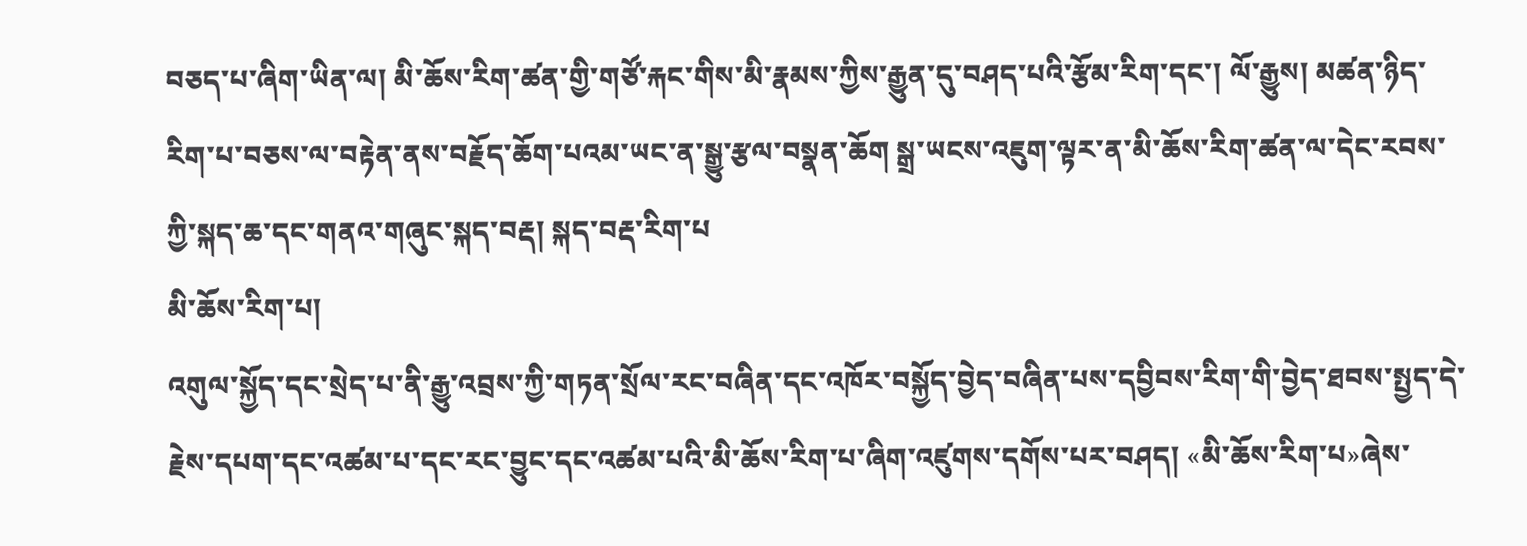བཅད་པ་ཞིག་ཡིན་ལ། མི་ཆོས་རིག་ཚན་གྱི་གཙོ་རྐང་གིས་མི་རྣམས་ཀྱིས་རྒྱུན་དུ་བཤད་པའི་རྩོམ་རིག་དང་། ལོ་རྒྱུས། མཚན་ཉིད་རིག་པ་བཅས་ལ་བརྟེན་ནས་བརྗོད་ཆོག་པའམ་ཡང་ན་སྒྱུ་རྩལ་བསྣན་ཆོག སྒྲ་ཡངས་འཇུག་ལྟར་ན་མི་ཆོས་རིག་ཚན་ལ་དེང་རབས་ཀྱི་སྐད་ཆ་དང་གནའ་གཞུང་སྐད་བརྡ། སྐད་བརྡ་རིག་པ
མི་ཆོས་རིག་པ།
འགུལ་སྐྱོད་དང་སྲེད་པ་ནི་རྒྱུ་འབྲས་ཀྱི་གཏན་སྲོལ་རང་བཞིན་དང་འཁོར་བསྐྱོད་བྱེད་བཞིན་པས་དབྱིབས་རིག་གི་བྱེད་ཐབས་སྤྱད་དེ་རྗེས་དཔག་དང་འཚམ་པ་དང་རང་བྱུང་དང་འཚམ་པའི་མི་ཆོས་རིག་པ་ཞིག་འཛུགས་དགོས་པར་བཤད། «མི་ཆོས་རིག་པ»ཞེས་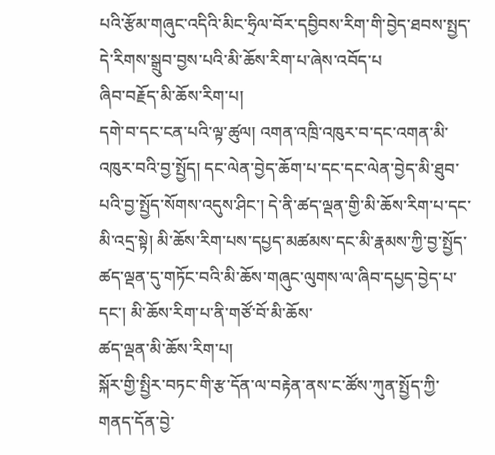པའི་རྩོམ་གཞུང་འདིའི་མིང་ཧྲིལ་བོར་དབྱིབས་རིག་གི་བྱེད་ཐབས་སྤྱད་དེ་རིགས་སྒྲུབ་བྱས་པའི་མི་ཆོས་རིག་པ་ཞེས་འབོད་པ
ཞིབ་བརྗོད་མི་ཆོས་རིག་པ།
དགེ་བ་དང་ངན་པའི་ལྟ་ཚུལ། འགན་འཁྲི་འཁུར་བ་དང་འགན་མི་འཁུར་བའི་བྱ་སྤྱོད། དང་ལེན་བྱེད་ཆོག་པ་དང་དང་ལེན་བྱེད་མི་ཐུབ་པའི་བྱ་སྤྱོད་སོགས་འདུས་ཤིང་། དེ་ནི་ཚད་ལྡན་གྱི་མི་ཆོས་རིག་པ་དང་མི་འདྲ་སྟེ། མི་ཆོས་རིག་པས་དཔྱད་མཚམས་དང་མི་རྣམས་ཀྱི་བྱ་སྤྱོད་ཚད་ལྡན་དུ་གཏོང་བའི་མི་ཆོས་གཞུང་ལུགས་ལ་ཞིབ་དཔྱད་བྱེད་པ་དང་། མི་ཆོས་རིག་པ་ནི་གཙོ་བོ་མི་ཆོས་
ཚད་ལྡན་མི་ཆོས་རིག་པ།
སྐོར་གྱི་སྤྱིར་བཏང་གི་རྩ་དོན་ལ་བརྟེན་ནས་ང་ཚོས་ཀུན་སྤྱོད་ཀྱི་གནད་དོན་བྱེ་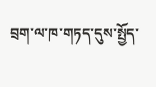བྲག་ལ་ཁ་གཏད་དུས་སྤྱོད་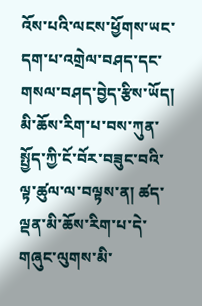འོས་པའི་ལངས་ཕྱོགས་ཡང་དག་པ་འགྲེལ་བཤད་དང་གསལ་བཤད་བྱེད་རྩིས་ཡོད། མི་ཆོས་རིག་པ་བས་ཀུན་སྤྱོད་ཀྱི་ངོ་བོར་བཟུང་བའི་ལྟ་ཚུལ་ལ་བལྟས་ན། ཚད་ལྡན་མི་ཆོས་རིག་པ་དེ་གཞུང་ལུགས་མི་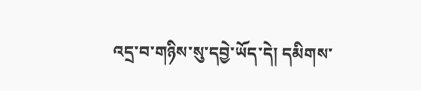འདྲ་བ་གཉིས་སུ་དབྱེ་ཡོད་དེ། དམིགས་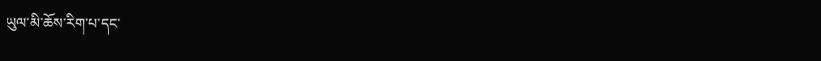ཡུལ་མི་ཆོས་རིག་པ་དང་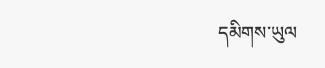དམིགས་ཡུལ